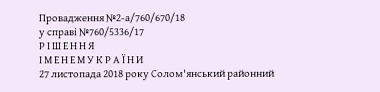Провадження №2-а/760/670/18
у справі №760/5336/17
Р І Ш Е Н Н Я
І М Е Н Е М У К Р А Ї Н И
27 листопада 2018 року Солом'янський районний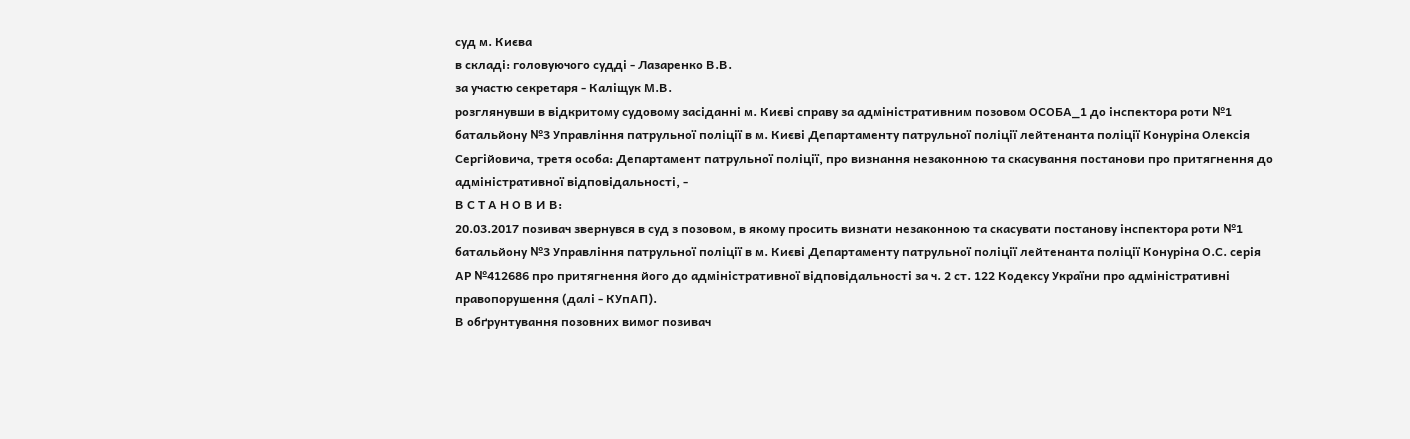суд м. Києва
в складі: головуючого судді - Лазаренко В.В.
за участю секретаря - Каліщук М.В.
розглянувши в відкритому судовому засіданні м. Києві справу за адміністративним позовом ОСОБА_1 до інспектора роти №1 батальйону №3 Управління патрульної поліції в м. Києві Департаменту патрульної поліції лейтенанта поліції Конуріна Олексія Сергійовича, третя особа: Департамент патрульної поліції, про визнання незаконною та скасування постанови про притягнення до адміністративної відповідальності, -
В С Т А Н О В И В:
20.03.2017 позивач звернувся в суд з позовом, в якому просить визнати незаконною та скасувати постанову інспектора роти №1 батальйону №3 Управління патрульної поліції в м. Києві Департаменту патрульної поліції лейтенанта поліції Конуріна О.С. серія АР №412686 про притягнення його до адміністративної відповідальності за ч. 2 ст. 122 Кодексу України про адміністративні правопорушення (далі - КУпАП).
В обґрунтування позовних вимог позивач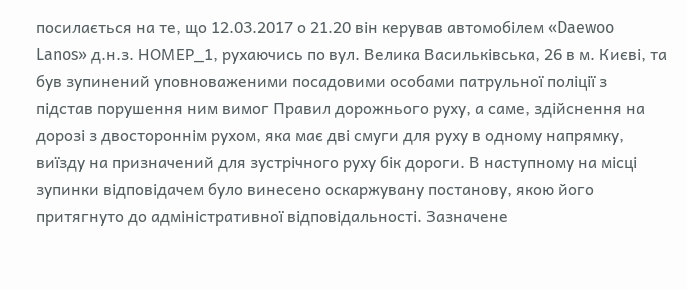посилається на те, що 12.03.2017 о 21.20 він керував автомобілем «Daewoo Lanos» д.н.з. НОМЕР_1, рухаючись по вул. Велика Васильківська, 26 в м. Києві, та був зупинений уповноваженими посадовими особами патрульної поліції з підстав порушення ним вимог Правил дорожнього руху, а саме, здійснення на дорозі з двостороннім рухом, яка має дві смуги для руху в одному напрямку, виїзду на призначений для зустрічного руху бік дороги. В наступному на місці зупинки відповідачем було винесено оскаржувану постанову, якою його притягнуто до адміністративної відповідальності. Зазначене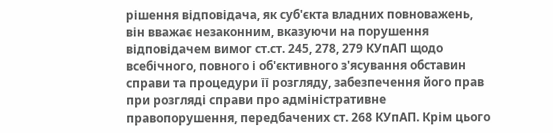рішення відповідача, як суб'єкта владних повноважень, він вважає незаконним, вказуючи на порушення відповідачем вимог ст.ст. 245, 278, 279 КУпАП щодо всебічного, повного і об'єктивного з'ясування обставин справи та процедури її розгляду, забезпечення його прав при розгляді справи про адміністративне правопорушення, передбачених ст. 268 КУпАП. Крім цього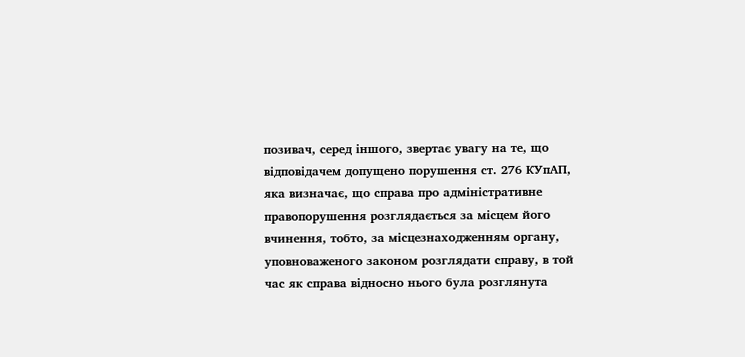позивач, серед іншого, звертає увагу на те, що відповідачем допущено порушення ст. 276 КУпАП, яка визначає, що справа про адміністративне правопорушення розглядається за місцем його вчинення, тобто, за місцезнаходженням органу, уповноваженого законом розглядати справу, в той час як справа відносно нього була розглянута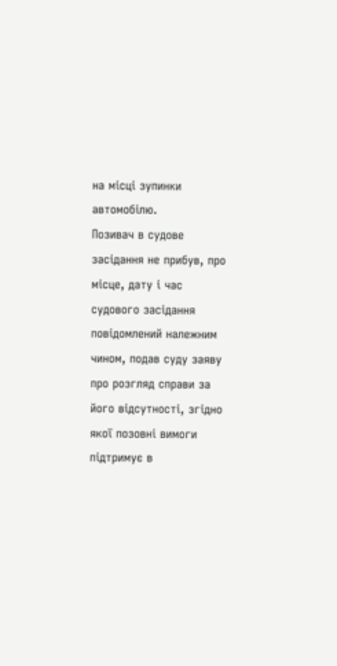на місці зупинки автомобілю.
Позивач в судове засідання не прибув, про місце, дату і час судового засідання повідомлений належним чином, подав суду заяву про розгляд справи за його відсутності, згідно якої позовні вимоги підтримує в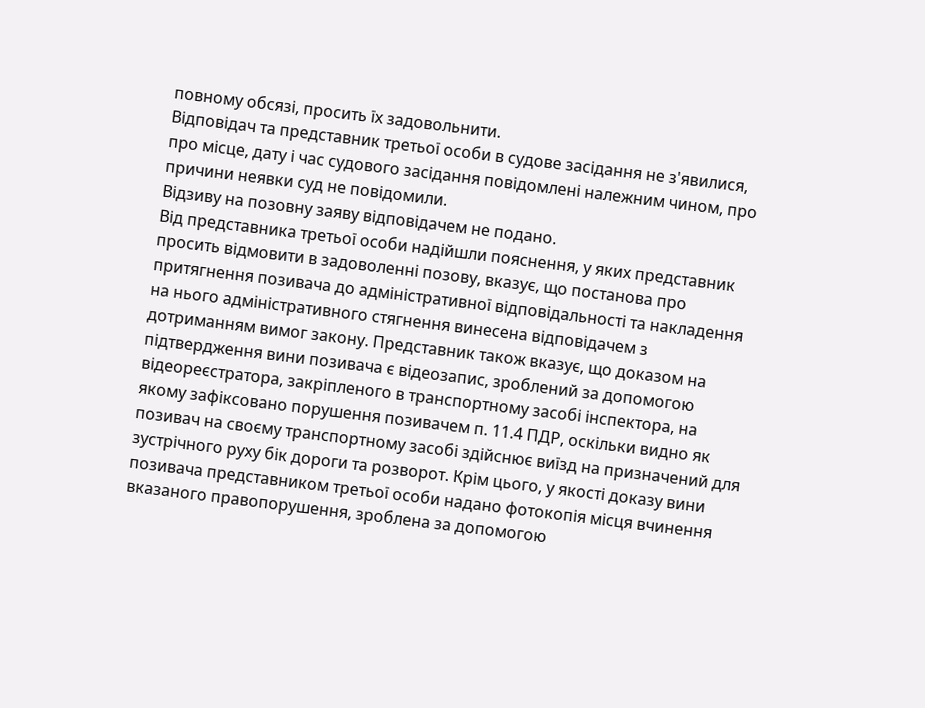повному обсязі, просить їх задовольнити.
Відповідач та представник третьої особи в судове засідання не з'явилися, про місце, дату і час судового засідання повідомлені належним чином, про причини неявки суд не повідомили.
Відзиву на позовну заяву відповідачем не подано.
Від представника третьої особи надійшли пояснення, у яких представник просить відмовити в задоволенні позову, вказує, що постанова про притягнення позивача до адміністративної відповідальності та накладення на нього адміністративного стягнення винесена відповідачем з дотриманням вимог закону. Представник також вказує, що доказом на підтвердження вини позивача є відеозапис, зроблений за допомогою відеореєстратора, закріпленого в транспортному засобі інспектора, на якому зафіксовано порушення позивачем п. 11.4 ПДР, оскільки видно як позивач на своєму транспортному засобі здійснює виїзд на призначений для зустрічного руху бік дороги та розворот. Крім цього, у якості доказу вини позивача представником третьої особи надано фотокопія місця вчинення вказаного правопорушення, зроблена за допомогою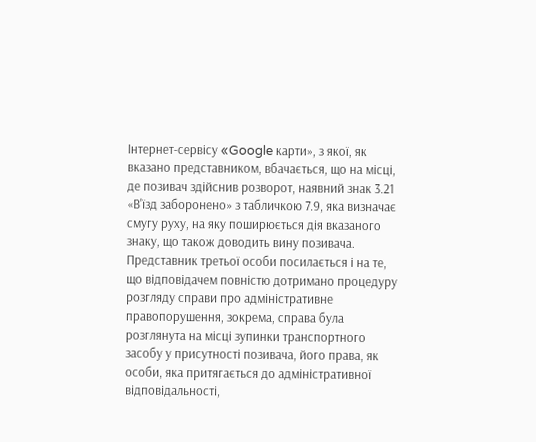Інтернет-сервісу «Google карти», з якої, як вказано представником, вбачається, що на місці, де позивач здійснив розворот, наявний знак 3.21 «В'їзд заборонено» з табличкою 7.9, яка визначає смугу руху, на яку поширюється дія вказаного знаку, що також доводить вину позивача. Представник третьої особи посилається і на те, що відповідачем повністю дотримано процедуру розгляду справи про адміністративне правопорушення, зокрема, справа була розглянута на місці зупинки транспортного засобу у присутності позивача, його права, як особи, яка притягається до адміністративної відповідальності,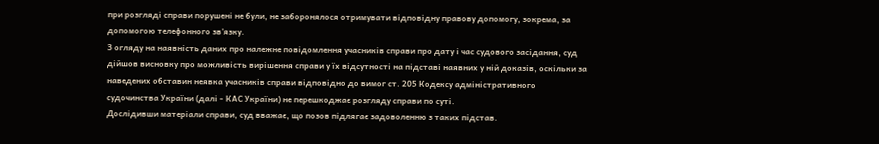при розгляді справи порушені не були, не заборонялося отримувати відповідну правову допомогу, зокрема, за допомогою телефонного зв'язку.
З огляду на наявність даних про належне повідомлення учасників справи про дату і час судового засідання, суд дійшов висновку про можливість вирішення справи у їх відсутності на підставі наявних у ній доказів, оскільки за наведених обставин неявка учасників справи відповідно до вимог ст. 205 Кодексу адміністративного судочинства України (далі - КАС України) не перешкоджає розгляду справи по суті.
Дослідивши матеріали справи, суд вважає, що позов підлягає задоволенню з таких підстав.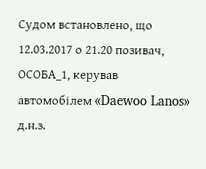Судом встановлено, що 12.03.2017 о 21.20 позивач, ОСОБА_1, керував автомобілем «Daewoo Lanos» д.н.з.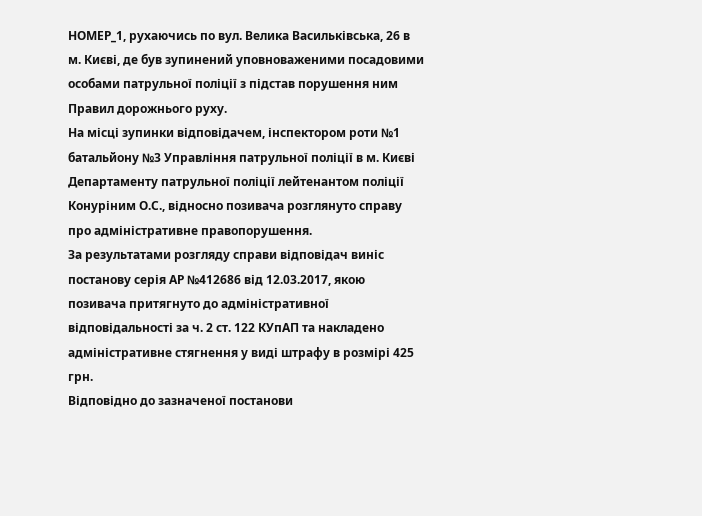НОМЕР_1, рухаючись по вул. Велика Васильківська, 26 в м. Києві, де був зупинений уповноваженими посадовими особами патрульної поліції з підстав порушення ним Правил дорожнього руху.
На місці зупинки відповідачем, інспектором роти №1 батальйону №3 Управління патрульної поліції в м. Києві Департаменту патрульної поліції лейтенантом поліції Конуріним О.С., відносно позивача розглянуто справу про адміністративне правопорушення.
За результатами розгляду справи відповідач виніс постанову серія АР №412686 від 12.03.2017, якою позивача притягнуто до адміністративної відповідальності за ч. 2 ст. 122 КУпАП та накладено адміністративне стягнення у виді штрафу в розмірі 425 грн.
Відповідно до зазначеної постанови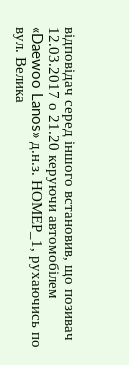відповідач серед іншого встановив, що позивач 12.03.2017 о 21.20 керуючи автомобілем «Daewoo Lanos» д.н.з. НОМЕР_1, рухаючись по вул. Велика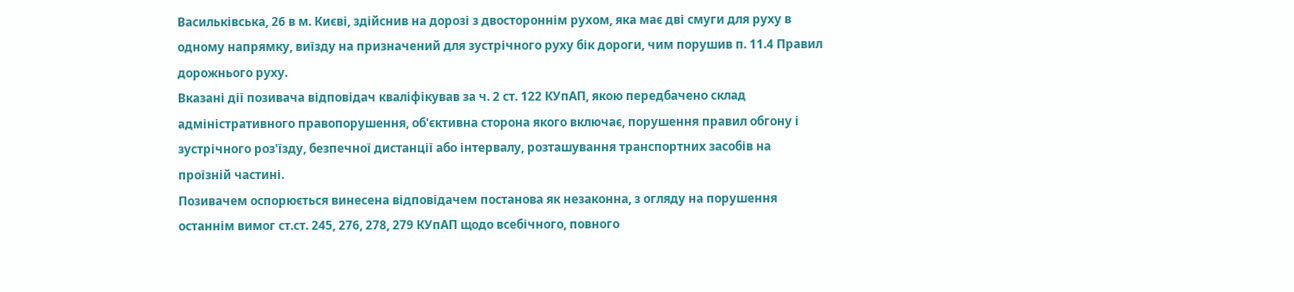Васильківська, 26 в м. Києві, здійснив на дорозі з двостороннім рухом, яка має дві смуги для руху в одному напрямку, виїзду на призначений для зустрічного руху бік дороги, чим порушив п. 11.4 Правил дорожнього руху.
Вказані дії позивача відповідач кваліфікував за ч. 2 ст. 122 КУпАП, якою передбачено склад адміністративного правопорушення, об'єктивна сторона якого включає, порушення правил обгону і зустрічного роз'їзду, безпечної дистанції або інтервалу, розташування транспортних засобів на проїзній частині.
Позивачем оспорюється винесена відповідачем постанова як незаконна, з огляду на порушення останнім вимог ст.ст. 245, 276, 278, 279 КУпАП щодо всебічного, повного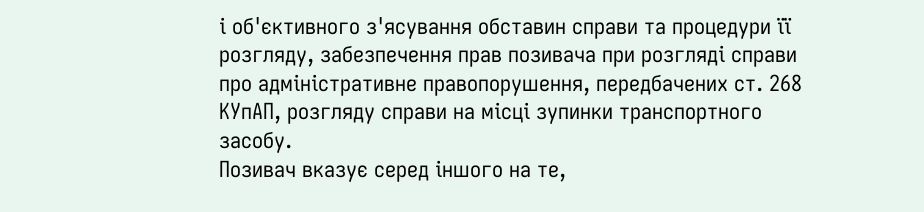і об'єктивного з'ясування обставин справи та процедури її розгляду, забезпечення прав позивача при розгляді справи про адміністративне правопорушення, передбачених ст. 268 КУпАП, розгляду справи на місці зупинки транспортного засобу.
Позивач вказує серед іншого на те,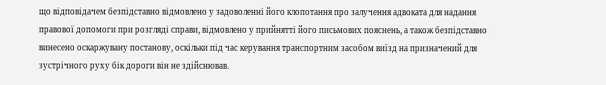що відповідачем безпідставно відмовлено у задоволенні його клопотання про залучення адвоката для надання правової допомоги при розгляді справи, відмовлено у прийнятті його письмових пояснень, а також безпідставно винесено оскаржувану постанову, оскільки під час керування транспортним засобом виїзд на призначений для зустрічного руху бік дороги він не здійснював.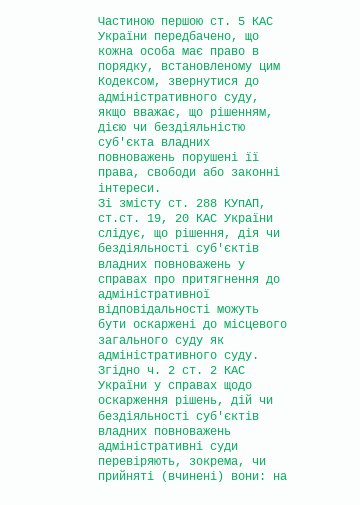Частиною першою ст. 5 КАС України передбачено, що кожна особа має право в порядку, встановленому цим Кодексом, звернутися до адміністративного суду, якщо вважає, що рішенням, дією чи бездіяльністю суб'єкта владних повноважень порушені її права, свободи або законні інтереси.
Зі змісту ст. 288 КУпАП, ст.ст. 19, 20 КАС України слідує, що рішення, дія чи бездіяльності суб'єктів владних повноважень у справах про притягнення до адміністративної відповідальності можуть бути оскаржені до місцевого загального суду як адміністративного суду.
Згідно ч. 2 ст. 2 КАС України у справах щодо оскарження рішень, дій чи бездіяльності суб'єктів владних повноважень адміністративні суди перевіряють, зокрема, чи прийняті (вчинені) вони: на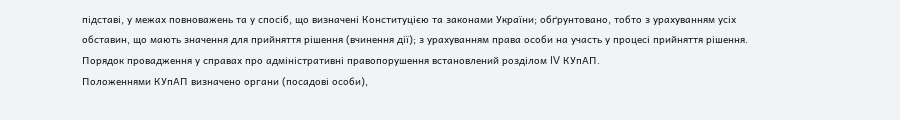підставі, у межах повноважень та у спосіб, що визначені Конституцією та законами України; обґрунтовано, тобто з урахуванням усіх обставин, що мають значення для прийняття рішення (вчинення дії); з урахуванням права особи на участь у процесі прийняття рішення.
Порядок провадження у справах про адміністративні правопорушення встановлений розділом IV КУпАП.
Положеннями КУпАП визначено органи (посадові особи),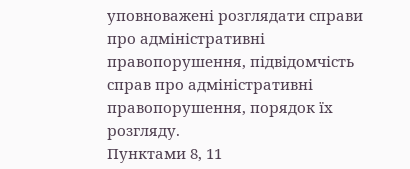уповноважені розглядати справи про адміністративні правопорушення, підвідомчість справ про адміністративні правопорушення, порядок їх розгляду.
Пунктами 8, 11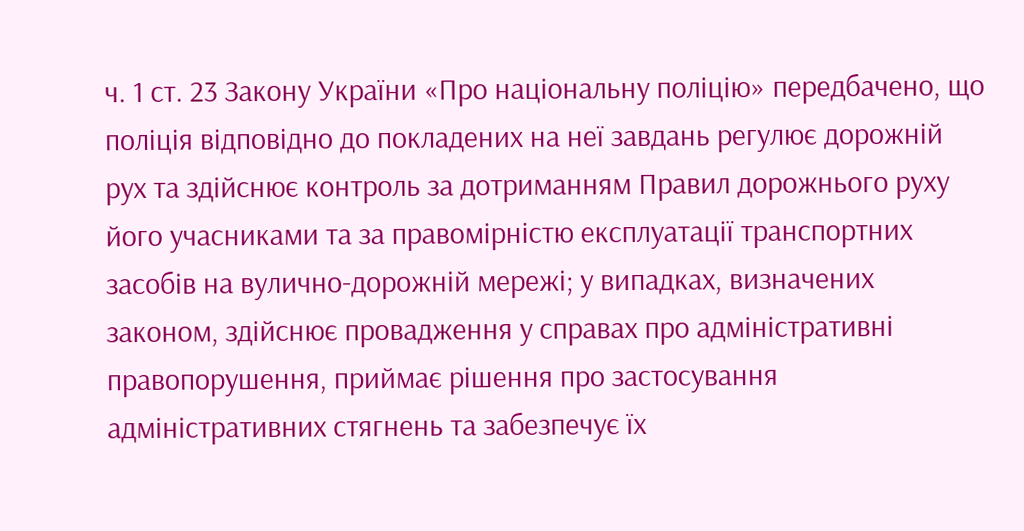ч. 1 ст. 23 Закону України «Про національну поліцію» передбачено, що поліція відповідно до покладених на неї завдань регулює дорожній рух та здійснює контроль за дотриманням Правил дорожнього руху його учасниками та за правомірністю експлуатації транспортних засобів на вулично-дорожній мережі; у випадках, визначених законом, здійснює провадження у справах про адміністративні правопорушення, приймає рішення про застосування адміністративних стягнень та забезпечує їх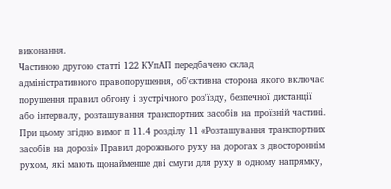виконання.
Частиною другою статті 122 КУпАП передбачено склад адміністративного правопорушення, об'єктивна сторона якого включає порушення правил обгону і зустрічного роз'їзду, безпечної дистанції або інтервалу, розташування транспортних засобів на проїзній частині. При цьому згідно вимог п 11.4 розділу 11 «Розташування транспортних засобів на дорозі» Правил дорожнього руху на дорогах з двостороннім рухом, які мають щонайменше дві смуги для руху в одному напрямку,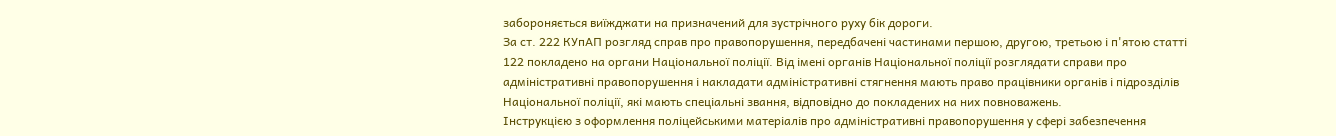забороняється виїжджати на призначений для зустрічного руху бік дороги.
За ст. 222 КУпАП розгляд справ про правопорушення, передбачені частинами першою, другою, третьою і п'ятою статті 122 покладено на органи Національної поліції. Від імені органів Національної поліції розглядати справи про адміністративні правопорушення і накладати адміністративні стягнення мають право працівники органів і підрозділів Національної поліції, які мають спеціальні звання, відповідно до покладених на них повноважень.
Інструкцією з оформлення поліцейськими матеріалів про адміністративні правопорушення у сфері забезпечення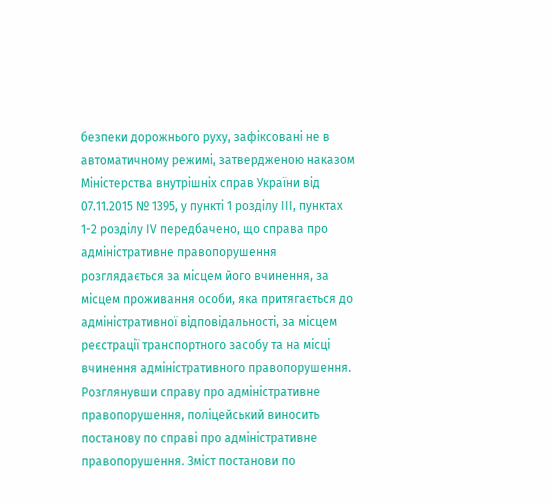безпеки дорожнього руху, зафіксовані не в автоматичному режимі, затвердженою наказом Міністерства внутрішніх справ України від 07.11.2015 № 1395, у пункті 1 розділу ІІІ, пунктах 1-2 розділу ІV передбачено, що справа про адміністративне правопорушення розглядається за місцем його вчинення, за місцем проживання особи, яка притягається до адміністративної відповідальності, за місцем реєстрації транспортного засобу та на місці вчинення адміністративного правопорушення. Розглянувши справу про адміністративне правопорушення, поліцейський виносить постанову по справі про адміністративне правопорушення. Зміст постанови по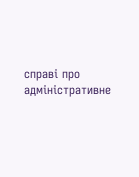справі про адміністративне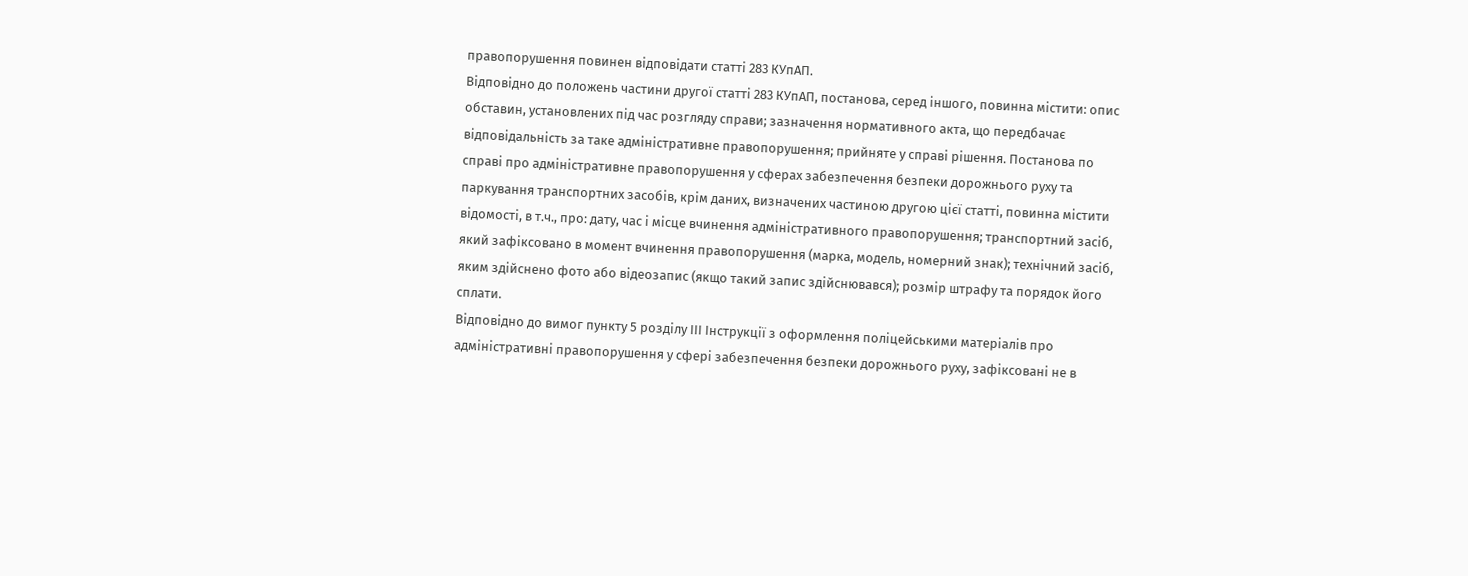правопорушення повинен відповідати статті 283 КУпАП.
Відповідно до положень частини другої статті 283 КУпАП, постанова, серед іншого, повинна містити: опис обставин, установлених під час розгляду справи; зазначення нормативного акта, що передбачає відповідальність за таке адміністративне правопорушення; прийняте у справі рішення. Постанова по справі про адміністративне правопорушення у сферах забезпечення безпеки дорожнього руху та паркування транспортних засобів, крім даних, визначених частиною другою цієї статті, повинна містити відомості, в т.ч., про: дату, час і місце вчинення адміністративного правопорушення; транспортний засіб, який зафіксовано в момент вчинення правопорушення (марка, модель, номерний знак); технічний засіб, яким здійснено фото або відеозапис (якщо такий запис здійснювався); розмір штрафу та порядок його сплати.
Відповідно до вимог пункту 5 розділу ІІІ Інструкції з оформлення поліцейськими матеріалів про адміністративні правопорушення у сфері забезпечення безпеки дорожнього руху, зафіксовані не в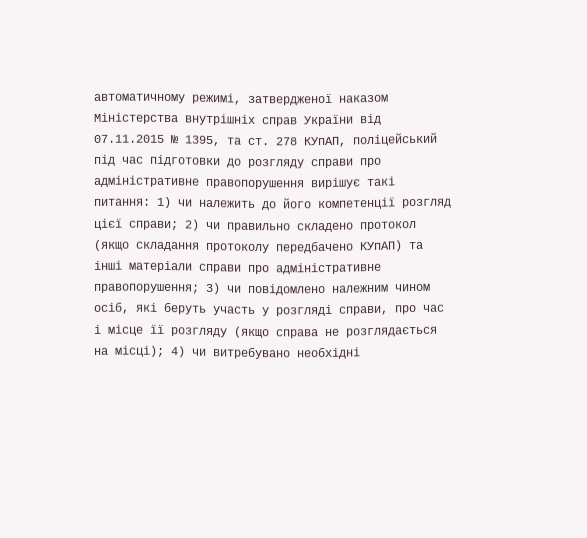автоматичному режимі, затвердженої наказом Міністерства внутрішніх справ України від 07.11.2015 № 1395, та ст. 278 КУпАП, поліцейський під час підготовки до розгляду справи про адміністративне правопорушення вирішує такі питання: 1) чи належить до його компетенції розгляд цієї справи; 2) чи правильно складено протокол (якщо складання протоколу передбачено КУпАП) та інші матеріали справи про адміністративне правопорушення; 3) чи повідомлено належним чином осіб, які беруть участь у розгляді справи, про час і місце її розгляду (якщо справа не розглядається на місці); 4) чи витребувано необхідні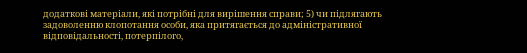додаткові матеріали, які потрібні для вирішення справи; 5) чи підлягають задоволенню клопотання особи, яка притягається до адміністративної відповідальності, потерпілого,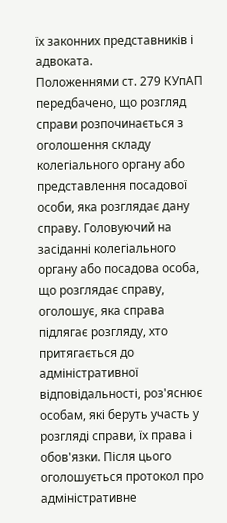їх законних представників і адвоката.
Положеннями ст. 279 КУпАП передбачено, що розгляд справи розпочинається з оголошення складу колегіального органу або представлення посадової особи, яка розглядає дану справу. Головуючий на засіданні колегіального органу або посадова особа, що розглядає справу, оголошує, яка справа підлягає розгляду, хто притягається до адміністративної відповідальності, роз'яснює особам, які беруть участь у розгляді справи, їх права і обов'язки. Після цього оголошується протокол про адміністративне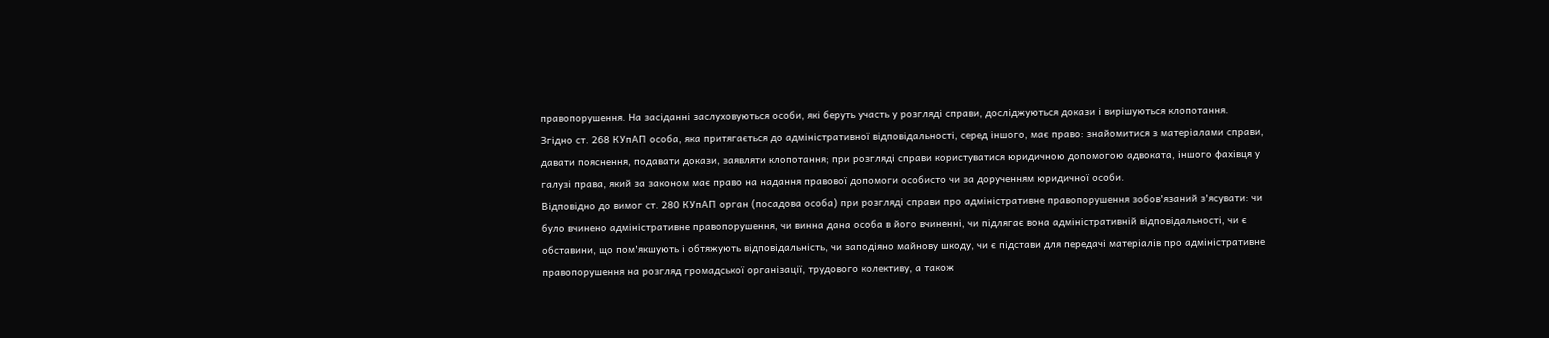правопорушення. На засіданні заслуховуються особи, які беруть участь у розгляді справи, досліджуються докази і вирішуються клопотання.
Згідно ст. 268 КУпАП особа, яка притягається до адміністративної відповідальності, серед іншого, має право: знайомитися з матеріалами справи, давати пояснення, подавати докази, заявляти клопотання; при розгляді справи користуватися юридичною допомогою адвоката, іншого фахівця у галузі права, який за законом має право на надання правової допомоги особисто чи за дорученням юридичної особи.
Відповідно до вимог ст. 280 КУпАП орган (посадова особа) при розгляді справи про адміністративне правопорушення зобов'язаний з'ясувати: чи було вчинено адміністративне правопорушення, чи винна дана особа в його вчиненні, чи підлягає вона адміністративній відповідальності, чи є обставини, що пом'якшують і обтяжують відповідальність, чи заподіяно майнову шкоду, чи є підстави для передачі матеріалів про адміністративне правопорушення на розгляд громадської організації, трудового колективу, а також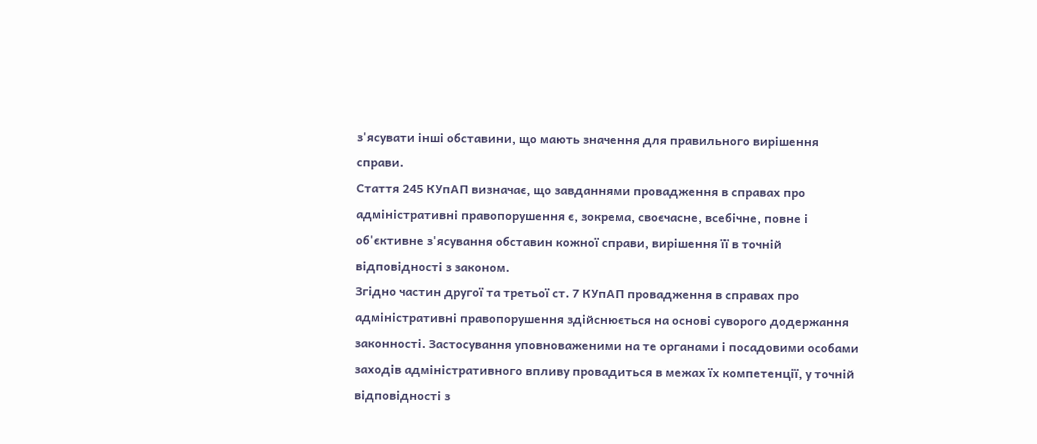з'ясувати інші обставини, що мають значення для правильного вирішення справи.
Стаття 245 КУпАП визначає, що завданнями провадження в справах про адміністративні правопорушення є, зокрема, своєчасне, всебічне, повне і об'єктивне з'ясування обставин кожної справи, вирішення її в точній відповідності з законом.
Згідно частин другої та третьої ст. 7 КУпАП провадження в справах про адміністративні правопорушення здійснюється на основі суворого додержання законності. Застосування уповноваженими на те органами і посадовими особами заходів адміністративного впливу провадиться в межах їх компетенції, у точній відповідності з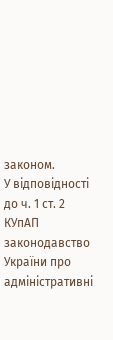законом.
У відповідності до ч. 1 ст. 2 КУпАП законодавство України про адміністративні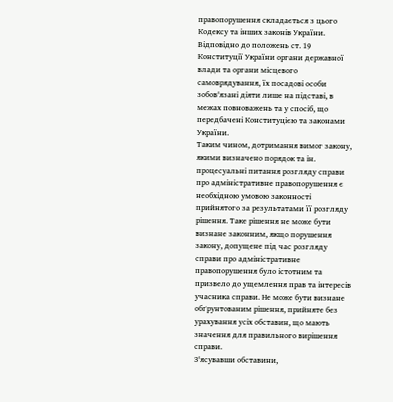правопорушення складається з цього Кодексу та інших законів України.
Відповідно до положень ст. 19 Конституції України органи державної влади та органи місцевого самоврядування, їх посадові особи зобов'язані діяти лише на підставі, в межах повноважень та у спосіб, що передбачені Конституцією та законами України.
Таким чином, дотримання вимог закону, якими визначено порядок та ін. процесуальні питання розгляду справи про адміністративне правопорушення є необхідною умовою законності прийнятого за результатами її розгляду рішення. Таке рішення не може бути визнане законним, якщо порушення закону, допущене під час розгляду справи про адміністративне правопорушення було істотним та призвело до ущемлення прав та інтересів учасника справи. Не може бути визнане обґрунтованим рішення, прийняте без урахування усіх обставин, що мають значення для правильного вирішення справи.
З'ясувавши обставини,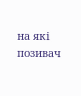на які позивач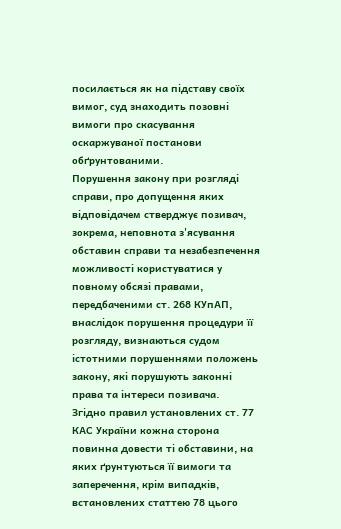посилається як на підставу своїх вимог, суд знаходить позовні вимоги про скасування оскаржуваної постанови обґрунтованими.
Порушення закону при розгляді справи, про допущення яких відповідачем стверджує позивач, зокрема, неповнота з'ясування обставин справи та незабезпечення можливості користуватися у повному обсязі правами, передбаченими ст. 268 КУпАП, внаслідок порушення процедури її розгляду, визнаються судом істотними порушеннями положень закону, які порушують законні права та інтереси позивача.
Згідно правил установлених ст. 77 КАС України кожна сторона повинна довести ті обставини, на яких ґрунтуються її вимоги та заперечення, крім випадків, встановлених статтею 78 цього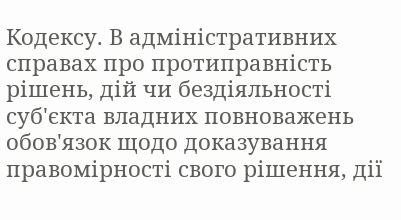Кодексу. В адміністративних справах про протиправність рішень, дій чи бездіяльності суб'єкта владних повноважень обов'язок щодо доказування правомірності свого рішення, дії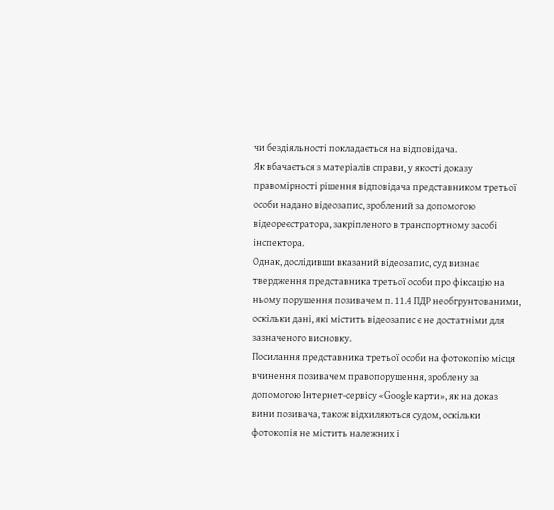чи бездіяльності покладається на відповідача.
Як вбачається з матеріалів справи, у якості доказу правомірності рішення відповідача представником третьої особи надано відеозапис, зроблений за допомогою відеореєстратора, закріпленого в транспортному засобі інспектора.
Однак, дослідивши вказаний відеозапис, суд визнає твердження представника третьої особи про фіксацію на ньому порушення позивачем п. 11.4 ПДР необгрунтованими, оскільки дані, які містить відеозапис є не достатніми для зазначеного висновку.
Посилання представника третьої особи на фотокопію місця вчинення позивачем правопорушення, зроблену за допомогою Інтернет-сервісу «Google карти», як на доказ вини позивача, також відхиляються судом, оскільки фотокопія не містить належних і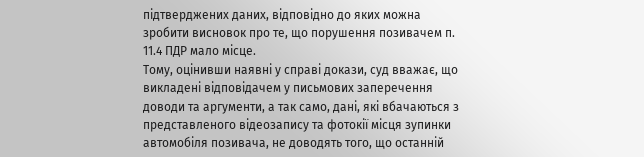підтверджених даних, відповідно до яких можна зробити висновок про те, що порушення позивачем п. 11.4 ПДР мало місце.
Тому, оцінивши наявні у справі докази, суд вважає, що викладені відповідачем у письмових заперечення доводи та аргументи, а так само, дані, які вбачаються з представленого відеозапису та фотокії місця зупинки автомобіля позивача, не доводять того, що останній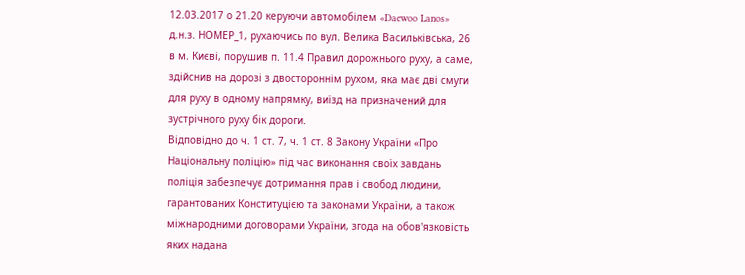12.03.2017 о 21.20 керуючи автомобілем «Daewoo Lanos» д.н.з. НОМЕР_1, рухаючись по вул. Велика Васильківська, 26 в м. Києві, порушив п. 11.4 Правил дорожнього руху, а саме, здійснив на дорозі з двостороннім рухом, яка має дві смуги для руху в одному напрямку, виїзд на призначений для зустрічного руху бік дороги.
Відповідно до ч. 1 ст. 7, ч. 1 ст. 8 Закону України «Про Національну поліцію» під час виконання своїх завдань поліція забезпечує дотримання прав і свобод людини, гарантованих Конституцією та законами України, а також міжнародними договорами України, згода на обов'язковість яких надана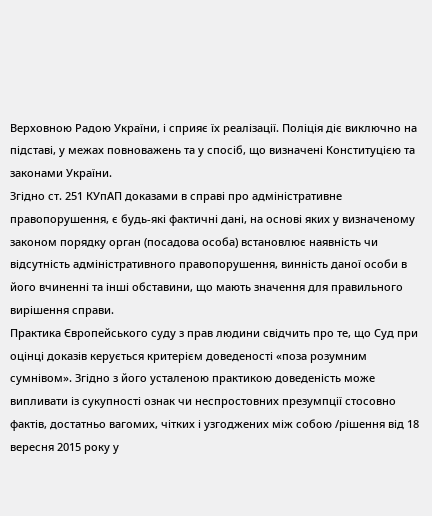Верховною Радою України, і сприяє їх реалізації. Поліція діє виключно на підставі, у межах повноважень та у спосіб, що визначені Конституцією та законами України.
Згідно ст. 251 КУпАП доказами в справі про адміністративне правопорушення, є будь-які фактичні дані, на основі яких у визначеному законом порядку орган (посадова особа) встановлює наявність чи відсутність адміністративного правопорушення, винність даної особи в його вчиненні та інші обставини, що мають значення для правильного вирішення справи.
Практика Європейського суду з прав людини свідчить про те, що Суд при оцінці доказів керується критерієм доведеності «поза розумним сумнівом». Згідно з його усталеною практикою доведеність може випливати із сукупності ознак чи неспростовних презумпції стосовно фактів, достатньо вагомих, чітких і узгоджених між собою /рішення від 18 вересня 2015 року у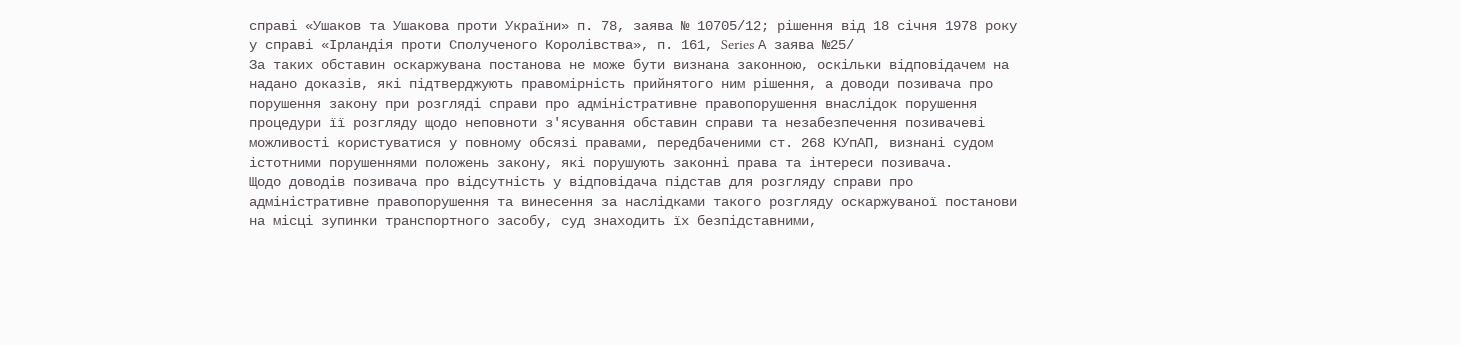справі «Ушаков та Ушакова проти України» п. 78, заява № 10705/12; рішення від 18 січня 1978 року у справі «Ірландія проти Сполученого Королівства», п. 161, Series А заява №25/
За таких обставин оскаржувана постанова не може бути визнана законною, оскільки відповідачем на надано доказів, які підтверджують правомірність прийнятого ним рішення, а доводи позивача про порушення закону при розгляді справи про адміністративне правопорушення внаслідок порушення процедури її розгляду щодо неповноти з'ясування обставин справи та незабезпечення позивачеві можливості користуватися у повному обсязі правами, передбаченими ст. 268 КУпАП, визнані судом істотними порушеннями положень закону, які порушують законні права та інтереси позивача.
Щодо доводів позивача про відсутність у відповідача підстав для розгляду справи про адміністративне правопорушення та винесення за наслідками такого розгляду оскаржуваної постанови на місці зупинки транспортного засобу, суд знаходить їх безпідставними,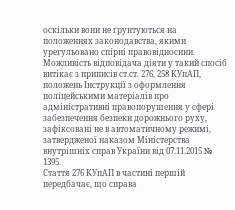оскільки вони не ґрунтуються на положеннях законодавства, якими урегульовано спірні правовідносини.
Можливість відповідача діяти у такий спосіб витікає з приписів ст.ст. 276, 258 КУпАП, положень Інструкції з оформлення поліцейськими матеріалів про адміністративні правопорушення у сфері забезпечення безпеки дорожнього руху, зафіксовані не в автоматичному режимі, затвердженої наказом Міністерства внутрішніх справ України від 07.11.2015 № 1395.
Стаття 276 КУпАП в частині першій передбачає, що справа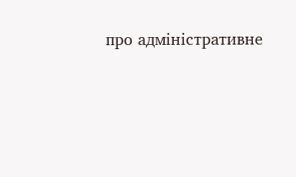про адміністративне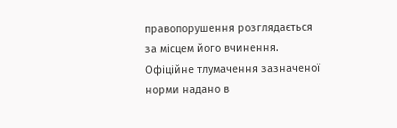правопорушення розглядається за місцем його вчинення.
Офіційне тлумачення зазначеної норми надано в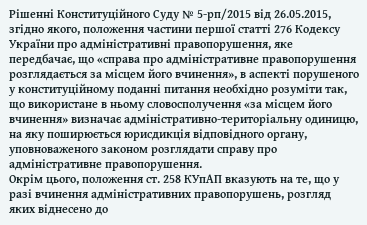Рішенні Конституційного Суду № 5-рп/2015 від 26.05.2015, згідно якого, положення частини першої статті 276 Кодексу України про адміністративні правопорушення, яке передбачає, що «справа про адміністративне правопорушення розглядається за місцем його вчинення», в аспекті порушеного у конституційному поданні питання необхідно розуміти так, що використане в ньому словосполучення «за місцем його вчинення» визначає адміністративно-територіальну одиницю, на яку поширюється юрисдикція відповідного органу, уповноваженого законом розглядати справу про адміністративне правопорушення.
Окрім цього, положення ст. 258 КУпАП вказують на те, що у разі вчинення адміністративних правопорушень, розгляд яких віднесено до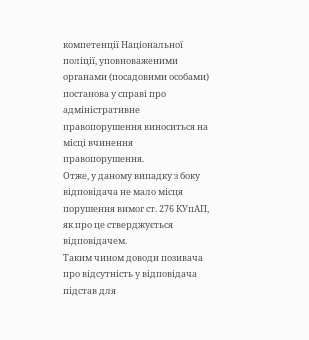компетенції Національної поліції, уповноваженими органами (посадовими особами) постанова у справі про адміністративне правопорушення виноситься на місці вчинення правопорушення.
Отже, у даному випадку з боку відповідача не мало місця порушення вимог ст. 276 КУпАП, як про це стверджується відповідачем.
Таким чином доводи позивача про відсутність у відповідача підстав для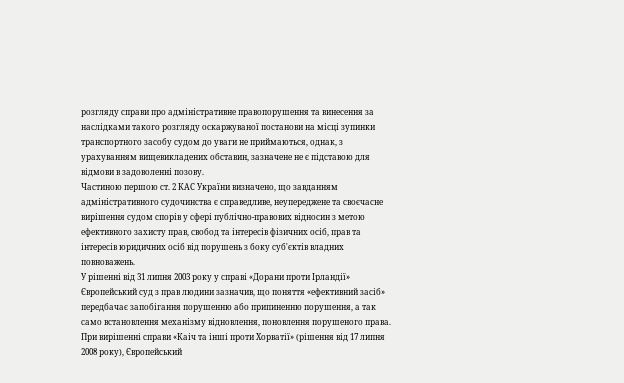розгляду справи про адміністративне правопорушення та винесення за наслідками такого розгляду оскаржуваної постанови на місці зупинки транспортного засобу судом до уваги не приймаються, однак, з урахуванням вищевикладених обставин, зазначене не є підставою для відмови в задоволенні позову.
Частиною першою ст. 2 КАС України визначено, що завданням адміністративного судочинства є справедливе, неупереджене та своєчасне вирішення судом спорів у сфері публічно-правових відносин з метою ефективного захисту прав, свобод та інтересів фізичних осіб, прав та інтересів юридичних осіб від порушень з боку суб'єктів владних повноважень.
У рішенні від 31 липня 2003 року у справі «Дорани проти Ірландії» Європейський суд з прав людини зазначив, що поняття «ефективний засіб» передбачає запобігання порушенню або припиненню порушення, а так само встановлення механізму відновлення, поновлення порушеного права. При вирішенні справи «Каіч та інші проти Хорватії» (рішення від 17 липня 2008 року), Європейський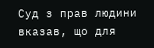Суд з прав людини вказав, що для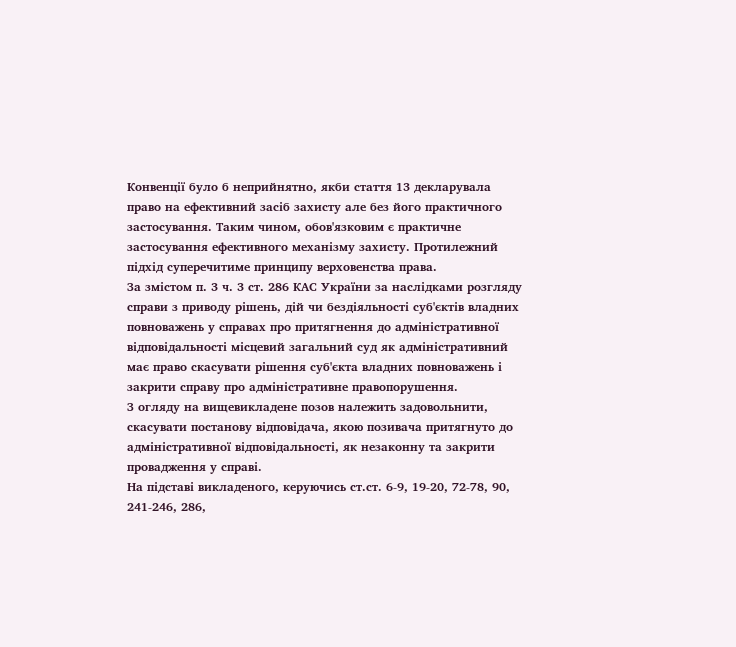Конвенції було б неприйнятно, якби стаття 13 декларувала право на ефективний засіб захисту але без його практичного застосування. Таким чином, обов'язковим є практичне застосування ефективного механізму захисту. Протилежний підхід суперечитиме принципу верховенства права.
За змістом п. 3 ч. 3 ст. 286 КАС України за наслідками розгляду справи з приводу рішень, дій чи бездіяльності суб'єктів владних повноважень у справах про притягнення до адміністративної відповідальності місцевий загальний суд як адміністративний має право скасувати рішення суб'єкта владних повноважень і закрити справу про адміністративне правопорушення.
З огляду на вищевикладене позов належить задовольнити, скасувати постанову відповідача, якою позивача притягнуто до адміністративної відповідальності, як незаконну та закрити провадження у справі.
На підставі викладеного, керуючись ст.ст. 6-9, 19-20, 72-78, 90, 241-246, 286,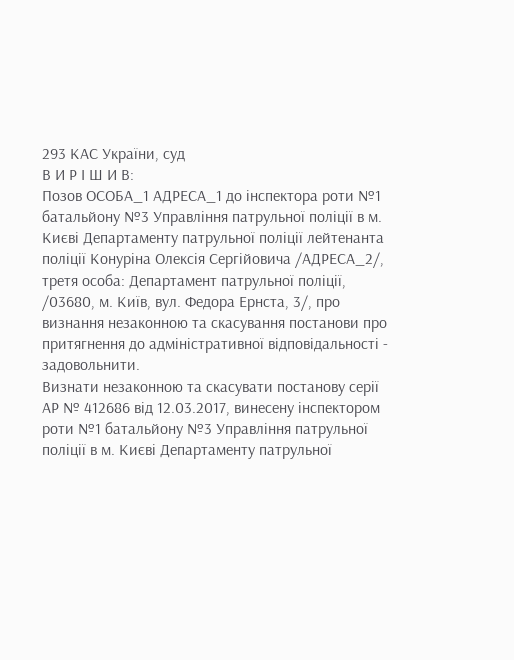293 КАС України, суд
В И Р І Ш И В:
Позов ОСОБА_1 АДРЕСА_1 до інспектора роти №1 батальйону №3 Управління патрульної поліції в м. Києві Департаменту патрульної поліції лейтенанта поліції Конуріна Олексія Сергійовича /АДРЕСА_2/, третя особа: Департамент патрульної поліції, /03680, м. Київ, вул. Федора Ернста, 3/, про визнання незаконною та скасування постанови про притягнення до адміністративної відповідальності - задовольнити.
Визнати незаконною та скасувати постанову серії АР № 412686 від 12.03.2017, винесену інспектором роти №1 батальйону №3 Управління патрульної поліції в м. Києві Департаменту патрульної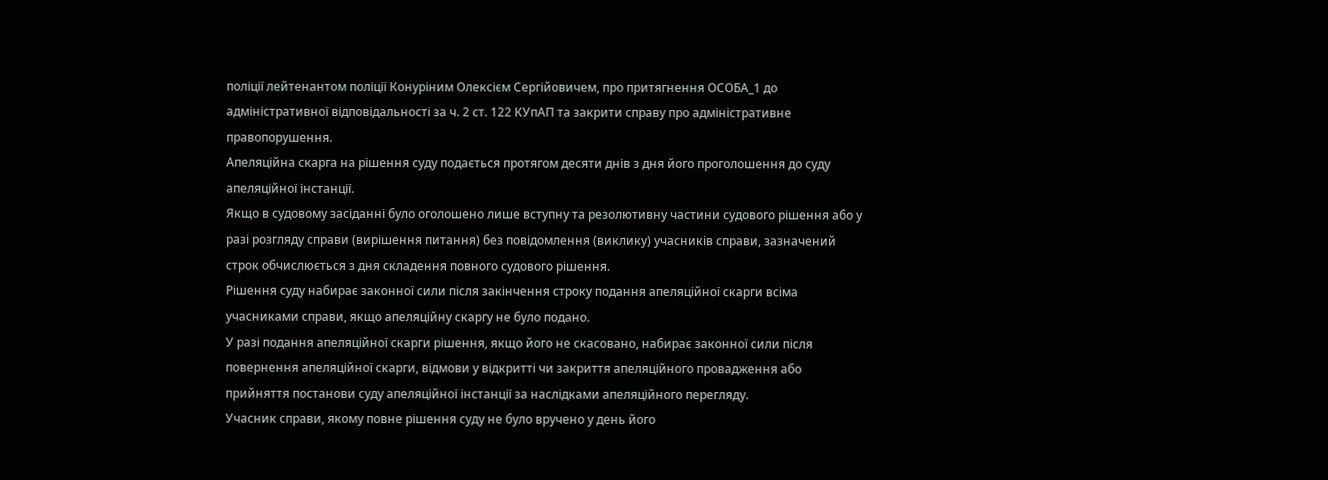поліції лейтенантом поліції Конуріним Олексієм Сергійовичем, про притягнення ОСОБА_1 до адміністративної відповідальності за ч. 2 ст. 122 КУпАП та закрити справу про адміністративне правопорушення.
Апеляційна скарга на рішення суду подається протягом десяти днів з дня його проголошення до суду апеляційної інстанції.
Якщо в судовому засіданні було оголошено лише вступну та резолютивну частини судового рішення або у разі розгляду справи (вирішення питання) без повідомлення (виклику) учасників справи, зазначений строк обчислюється з дня складення повного судового рішення.
Рішення суду набирає законної сили після закінчення строку подання апеляційної скарги всіма учасниками справи, якщо апеляційну скаргу не було подано.
У разі подання апеляційної скарги рішення, якщо його не скасовано, набирає законної сили після повернення апеляційної скарги, відмови у відкритті чи закриття апеляційного провадження або прийняття постанови суду апеляційної інстанції за наслідками апеляційного перегляду.
Учасник справи, якому повне рішення суду не було вручено у день його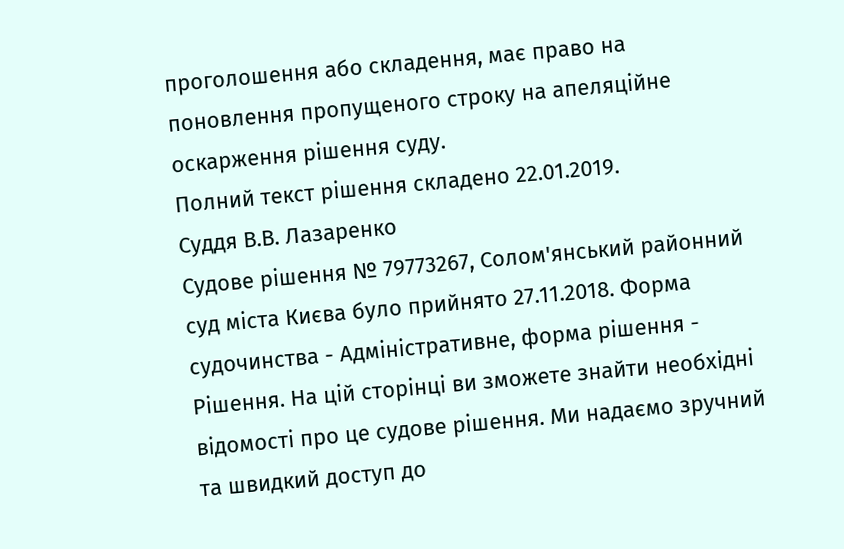проголошення або складення, має право на поновлення пропущеного строку на апеляційне оскарження рішення суду.
Полний текст рішення складено 22.01.2019.
Суддя В.В. Лазаренко
Судове рішення № 79773267, Солом'янський районний суд міста Києва було прийнято 27.11.2018. Форма судочинства - Адміністративне, форма рішення - Рішення. На цій сторінці ви зможете знайти необхідні відомості про це судове рішення. Ми надаємо зручний та швидкий доступ до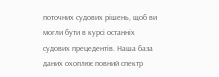поточних судових рішень, щоб ви могли бути в курсі останніх судових прецедентів. Наша база даних охоплює повний спектр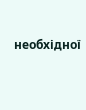необхідної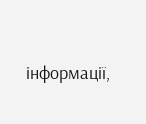інформації,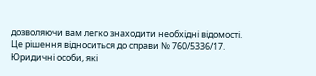дозволяючи вам легко знаходити необхідні відомості.
Це рішення відноситься до справи № 760/5336/17. Юридичні особи, які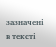зазначені в тексті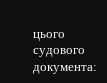цього судового документа: